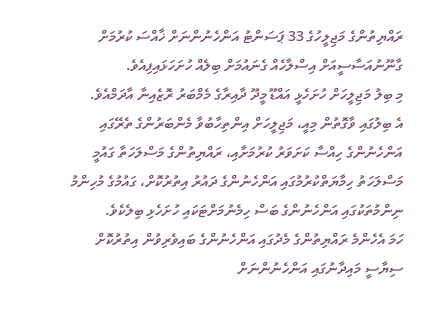ރައްޔިތުންގެ މަޖިލީހުގެ 33 ޕަސަންޓު އަންހެނުންނަށް ޚާއްސަ ކުރުމަށް ގާނޫނުއަސާސީއަށް އިސްލާހެއް ގެނައުމަށް ބިލެއް ހުށަހަޅައިފިއެވެ.
މި ބިލު މަޖިލީހަށް ހުށަހެޅީ އައްޑޫ މީދޫ ދާއިރާގެ މެމްބަރު ރޮޒެއިނާ އާދަމްއެވެ.
އެ ބިލުގައި ވާގޮތުން މިއީ، މަޖިލީހަށް އިންތިހާބުވާ މެންބަރުންގެ ތެރޭގައި އަންހެނުންގެ ހިއްސާ ކަށަވަރު ކުރުމަށާއި، ރައްޔިތުންގެ މަސްލަހަތާ ގައުމީ މަސްލަހަތު ހިމާޔަތްކުރުމުގައި އަންހެނުންގެ ދައުރު އިތުރުކޮށް، ގައުމުގެ މުހިންމު ނިންމުތަކުގައި އަންހެނުންގެ ބަސް ހިމެނުމަށްޓަކައި ހުށަހެޅި ބިލެކެވެ.
ހަމަ އެހެންމެ ރައްޔިތުންގެ މެދުގައި އަންހެނުންގެ ބައިވެރިވުން އިތުރުކޮށް ސިޔާސީ މައިދާނުގައި އަންހެނުންނަށް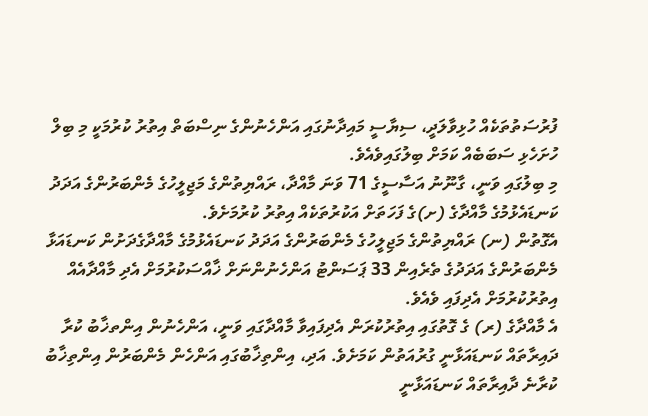ފުރުސަތުތަކެއް ހުޅިވާލަދީ، ސިޔާސީ މައިދާނުގައި އަންހެނުންގެ ނިސްބަތް އިތުރު ކުރުމަކީ މި ބިލް ހުށަހެޅި ސަބަބެއް ކަމަށް ބިލުގައިވެއެވެ.
މި ބިލުގައި ވަނީ، ގާނޫނު އަސާސީގެ 71 ވަނަ މާއްދާ، ރައްޔިތުންގެ މަޖިލީހުގެ މެންބަރުންގެ އަދަދު ކަނޑައެޅުމުގެ މާއްދާގެ (ށ)ގެ ފަހަތަށް އަކުރުތަކެއް އިތުރު ކުރުމަށެވެ.
އެގޮތުން (ނ) ރައްޔިތުންގެ މަޖިލީހުގެ މެންބަރުންގެ އަދަދު ކަނޑައެޅުމުގެ މާއްދާގެދަށުން ކަނޑައަޅާ މެންބަރުންގެ އަދަދުގެ ތެރެއިން 33 ޕަސަންޓު އަންހެނުންނަށް ޚާއްސަކުރުމަށް އެދި މާއްދާއެއް އިތުރުކުރުމަށް އެދިފައި ވެއެވެ.
އެ މާއްދާގެ (ރ) ގެ ގޮތުގައި އިތުރުކުރަން އެދިފައިވާ މާއްދާގައި ވަނީ، އަންހެނުން އިންތޚާބު ކުރާ ދައިރާތައް ކަނޑައަޅާނީ ގުރުއަތުން ކަމަށެވެ. އަދި، އިންތިޚާބުގައި އަންހެން މެންބަރުން އިންތިޚާބު ކުރާނެ ދާއިރާތައް ކަނޑައަޅާނީ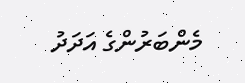މެންބަރުންގެ އަދަދު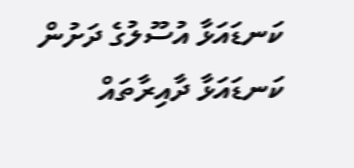ކަނޑައަޅާ އުސޫލުގެ ދަށުން ކަނޑައަޅާ ދާއިރާތައް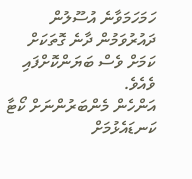ހަމަހަމަވާނެ އުސޫލުން ދައުރުވަމުން ދާނެ ގޮތަކަށް ކަމަށް ވެސް ބަޔަންކޮށްފައި ވެއެވެ.
އަންހެން މެންބަރުންނަށް ކޯޓާ ކަނޑައެޅުމަށް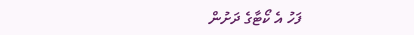ފަހު އެ ކޯޓާގެ ދަށުން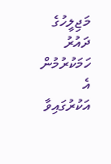މަޖިލީހުގެ ދައުރު ހަމަކުރުމުން އެ އަކުރުގައިވާ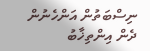ނިސްބަތުން އަންހެނުން ދެން އިންތިޚާބު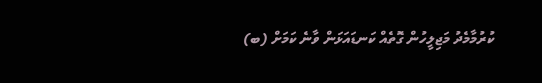ކުރުމާމެދު މަޖިލީހުން ގޮތެއް ކަނޑައަޅަން ވާނެ ކަމަށް (ބ)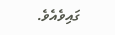ގައިވެއެވެ.